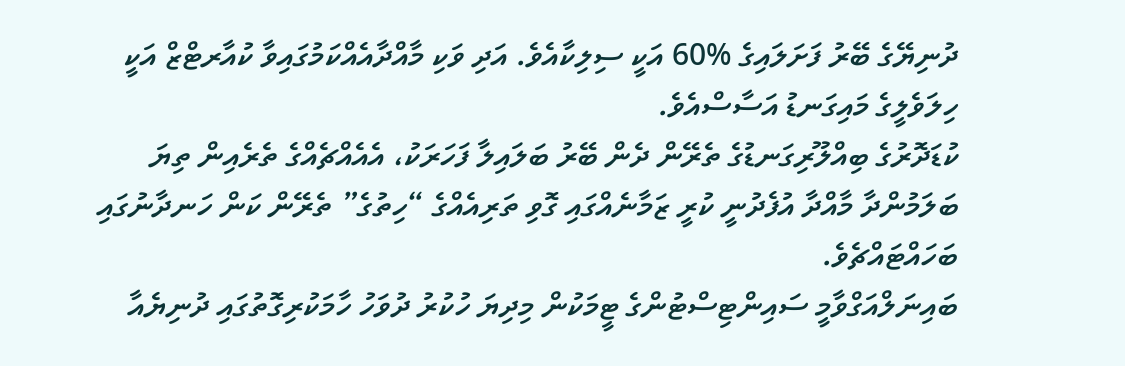ދުނިޔޭގެ ބޭރު ފަށަލައިގެ %60 އަކީ ސިލިކާއެވެ. އަދި ވަކި މާއްދާއެއްކަމުގައިވާ ކުއާރޓްޒް އަކީ ހިލަވެލީގެ މައިގަނޑު އަސާސްއެވެ.
ކުޑަދޮރުގެ ބިއްލޫރިގަނޑުގެ ތެރޭން ދެން ބޭރު ބަލައިލާ ފަހަރަކު، އެއެއްޗެއްގެ ތެރެއިން ތިޔަ ބަލަމުންދާ މާއްދާ އުފެދުނީ ކުރީ ޒަމާނެއްގައި ގޮވި ތަރިއެއްގެ “ހިތުގެ” ތެރޭން ކަން ހަނދާނުގައި ބަހައްޓައްޗެވެ.
ބައިނަލްއަގްވާމީ ސައިންޓިސްޓުންގެ ޓީމަކުން މިދިޔަ ހުކުރު ދުވަހު ހާމަކުރިގޮތުގައި ދުނިޔެއާ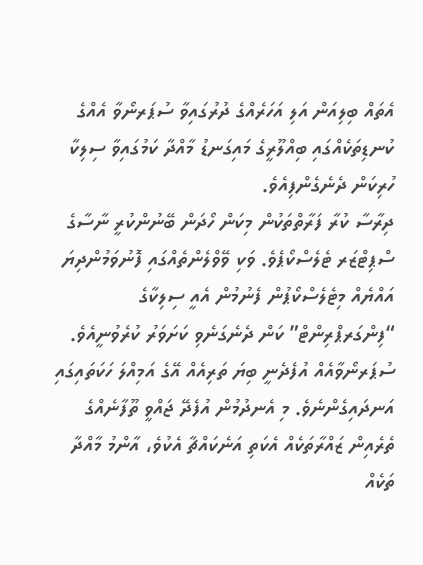އެތައް ބިލިއަން އަލި އަހަރެއްގެ ދުރުގައިވާ ސުޕަރނޯވާ އެއްގެ ކުނޑިތަކެއްގައި ބިއްލޫރީގެ މައިގަނޑު މާއްދާ ކަމުގައިވާ ސިލިކާ ހުރިކަން ދެނެގެންފިއެވެ.
ދިރާސާ ކުރާ ފަރާތްތަކުން މިކަން ހޯދަން ބޭނުންކުރީ ނާސާގެ ސްޕިޓްޒަރ ޓެލެސްކޯޕެވެ. ވަކި ވޭވްލެންތެއްގައި ފޮނުވަމުންދިޔަ އައްޔެއް މިޓެލެސްކޯޕުން ފެނުމުން އެއީ ސިލިކާގެ “ފިންގަރޕްރިންޓް” ކަން ދެނެގަނެވި ކަށަވަރު ކުރެވުނީއެވެ.
ސުޕަރނޯވާއެއް އުފެދެނީ ބިޔަ ތަރިއެއް އޭގެ އަމިއްލަ ހަކަތައިގައި އަނދައިގެންނެވެ. މި އެނދުމުން އުފެދޭ ޖައްވީ ތޫފާނެއްގެ ތެރެއިން ޒައްރާތަކެއް އެކަތި އަނެކައްޗާ އެކުވެ، އާންމު މާއްދާ ތަކެއް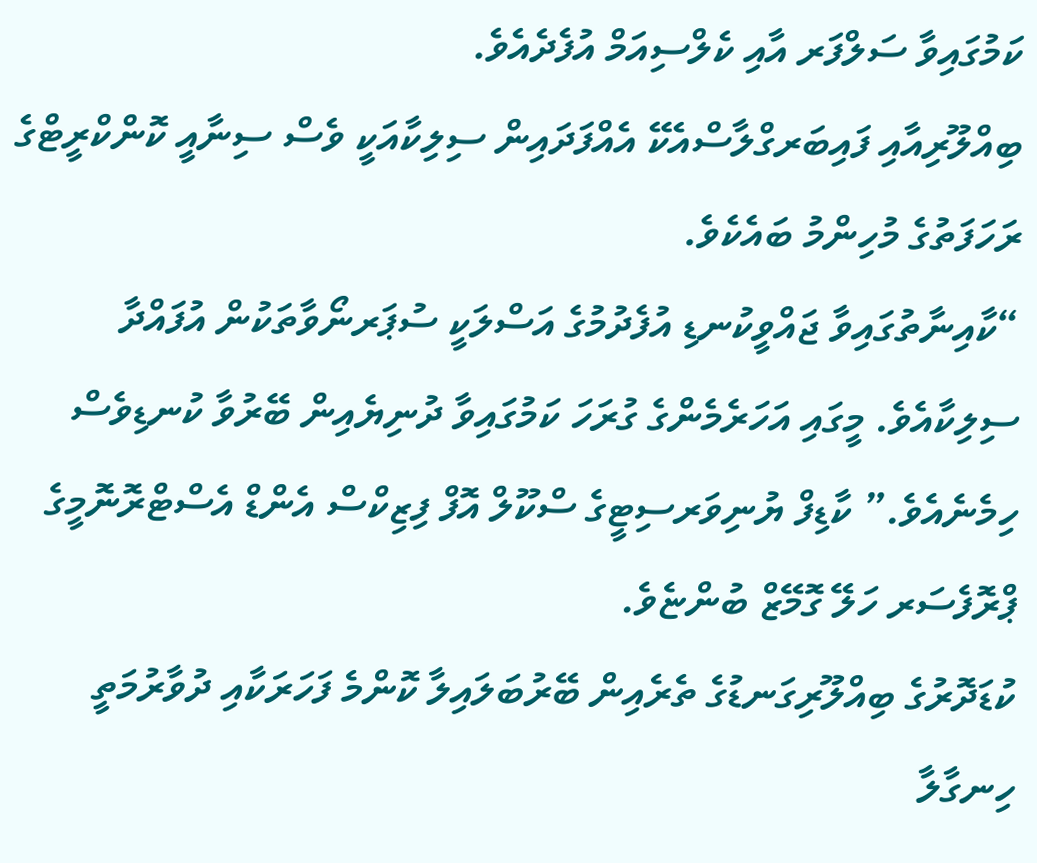ކަމުގައިވާ ސަލްފަރ އާއި ކެލްސިއަމް އުފެދެއެވެ.
ބިއްލޫރިއާއި ފައިބަރގްލާސްއެކޭ އެއްފަދައިން ސިލިކާއަކީ ވެސް ސިނާއީ ކޮންކްރީޓްގެ ރަހަފަތުގެ މުހިންމު ބައެކެވެ.
“ކާއިނާތުގައިވާ ޖައްވީކުނޑި އުފެދުމުގެ އަސްލަކީ ސުޕަރނޯވާތަކުން އުފައްދާ ސިލިކާއެވެ. މީގައި އަހަރެމެންގެ ގުރަހަ ކަމުގައިވާ ދުނިޔެއިން ބޭރުވާ ކުނޑިވެސް ހިމެނެއެވެ.” ކާޑިފް ޔުނިވަރސިޓީގެ ސްކޫލް އޮފް ފިޒިކްސް އެންޑް އެސްޓްރޮނޮމީގެ ޕްރޮފެސަރ ހަލޭ ގޮމޭޒް ބުންޏެވެ.
ކުޑަދޮރުގެ ބިއްލޫރިގަނޑުގެ ތެރެއިން ބޭރުބަލައިލާ ކޮންމެ ފަހަރަކާއި ދުވާރުމަތީ ހިނގާލާ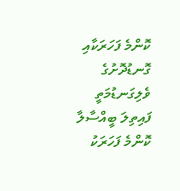ކޮންމެ ފަހަރަކާއި ގޮނޑުދޮށުގެ ވެލިގަނޑުމަތީ ފައިތިލަ ބީއްސާލާ ކޮންމެ ފަހަރަކު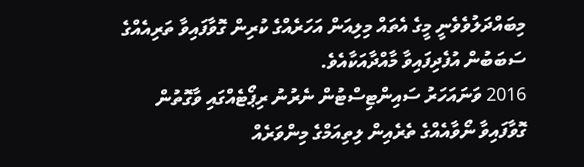މިބައްދަލުވެވެނީ މީގެ އެތައް މިލިއަން އަހަރެއްގެ ކުރިން ގޮވާފައިވާ ތަރިއެއްގެ ސަބަބުން އުފެދިފައިވާ މާއްދާއަކާއެވެ.
2016 ވަނައަހަރު ސައިންޓިސްޓުން ނެރުނު ރިޕޯޓެއްގައި ވާގޮތުން ގޮވާފައިވާ ނޯވާއެއްގެ ތެރެއިން ލިތިއަމްގެ މިންވަރެއް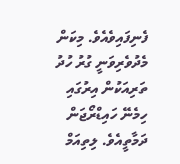ފެނިފައިވެއެވެ. މިކަން މެދުވެރިވަނީ ގުރު ހުދު ތަރިއަކުން އިރުގައި ހިމެނޭ ހައިޑްރޯޖަން ދަމާތީއެވެ. ލިތިއަމް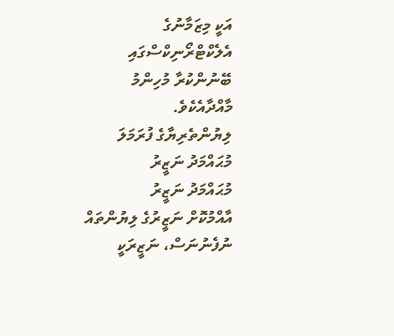އަކީ މިޒަމާނުގެ އެލެކްޓްރޯނިކްސްގައި ބޭނުންކުރާ މުހިންމު މާއްދާއެކެވެ.
ލިޔުންތެރިޔާގެ ފުރަމަލަ
މުޙައްމަދު ނަޒީރު
މުޙައްމަދު ނަޒީރު
އާއްމުކޮށް ނަޒީރުގެ ލިޔުންތައް ނުފެނުނަސް، ނަޒީރަކީ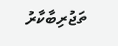ތަޖުރިބާކާރު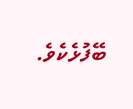ބޭފުޅެކެވެ.